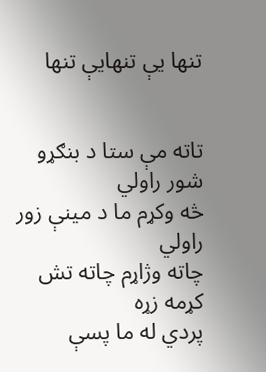تنها يې تنهايې تنها


تاته مې ستا د بنګړو شور راولي
څه وكړم ما د مينې زور راولي
چاته وژاړم چاته تش كړمه زړه
پردي له ما پسې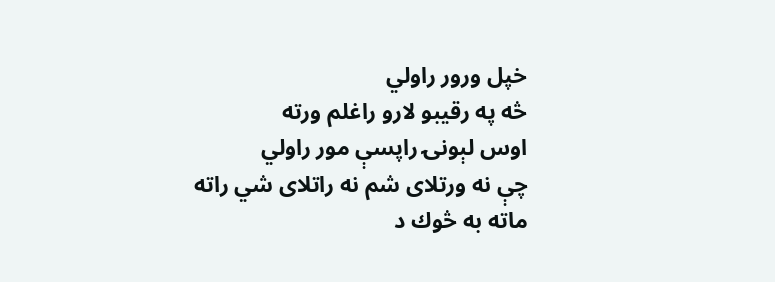خپل ورور راولي
څه په رقيبو لارو راغلم ورته
اوس لېونۍ راپسې مور راولي
چې نه ورتلاى شم نه راتلاى شي راته
ماته به څوك د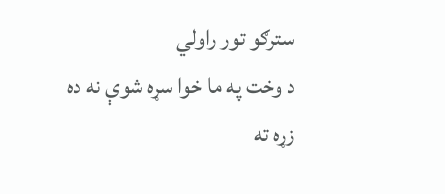سترګو تور راولي
د وخت په ما خوا سړه شوې نه ده
زړه ته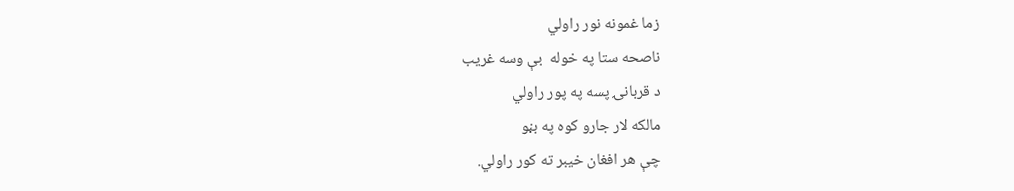زما غمونه نور راولي
ناصحه ستا په خوله  بې وسه غريب
د قربانۍ پسه په پور راولي
مالكه لار جارو كوه په بڼو
چې هر افغان خيبر ته كور راولي.